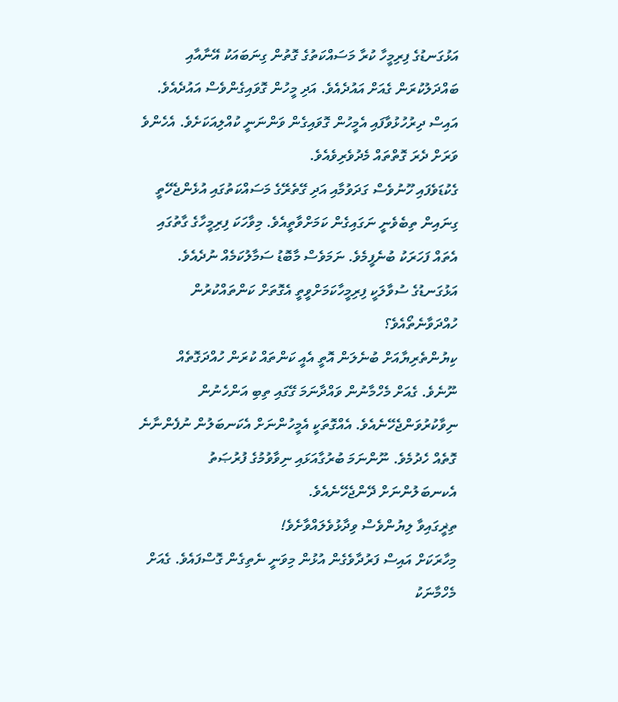އަޅުގަނޑުގެ ފިރިމީހާ ކުރާ މަސައްކަތުގެ ގޮތުން ގިނަބައަކު އޭނާއާއި ބައްދަލުކުރަން ގެއަށް އައުދެއެވެ. އަދި މީހުން ގޮވައިގެންވެސް އައުދެއެވެ. އައިސް ދިރުހުޅުވާފައި އެމީހުން ގޮވައިގެން ވަންނަނީ ކުއްލިއަކަށެވެ. އެހެންވެ ވަރަށް ދެރަ ގޮތްތައް މެދުވެރިވެއެވެ.
ގެކުޑަވެފައި ހޫނުވެސް ގަދަވުމާއި އަދި ގޭތެރޭގެ މަސައްކަތުގައި އުޅެންޖެހޭތީ ގިނައިން ތިބެވެނީ ނަގައިގެން ކަމަށްވާތީއެވެ. މިވާހަކަ ފިރިމީހާގެ ގާތުގައި އެތައް ފަހަރަކު ބުނެފީމެވެ. ނަމަވެސް މާބޮޑު ސަމާލުކަމެއް ނުދެއެވެ.
އަޅުގަނޑުގެ ސުވާލަކީ ފިރިމީހާކަމަށްވީތީ އެގޮތަށް ކަންތައްކުރުން ހުއްދަވާނެތޯއެވެ؟
ކިޔުންތެރިޔާއަށް ބުނެލަން އޮތީ އެއީ ކަންތައް ކުރަން ހުއްދަގޮތެއް ނޫނެވެ. ގެއަށް މެހްމާނުން ވައްދާނަމަ ގޭގައި ތިބި އަންހެނުން ނިވާކުރުވަންޖެހޭނެއެވެ. އެއްގޮތަކީ އެމީހުންނަށް އެކަނބަލުން ނުފެންނާނެ ގޮތެއް ހެދުމެވެ. ނޫންނަމަ ބުރުގާއަޅައި ނިވާވުމުގެ ފުރުޞަތު އެކނބަލުންނަށް ދޭންޖެހޭނެއެވެ.
ތިޜީގައިވާ ލިޔުންވެސް ވިދާޅުވެލައްވާށެވެ!
މިހާރަކަށް އައިސް ފަރުދާވެގެން އުޅުން މިވަނީ ނެތިގެން ގޮސްފައެވެ. ގެއަށް މެހްމާނަކު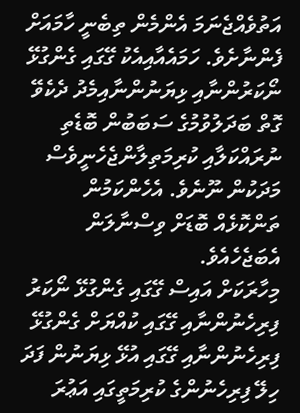އަތުވެއްޖެނަމަ އެންމެން ތިބެނީ ހާމައަށް ފެންނާށެވެ. ހަމައެއާއިއެކު ގޭގައި ގެންގުޅޭ ނޯކަރުންނާއި ޅިޔަނުންނާއިމެދު ދެކެވޭ ގޮތް ބަދަލުވުމުގެ ސަބަބުން ބޮޑެތި ނުރައްކަލާއި ކުރިމަތިލާންޖެހެނީވެސް މަދަކުން ނޫނެވެ. އެހެންކަމުން ތަންކޮޅެއް ބޮޑަށް ވިސްނާލަން އެބަޖެހެއެވެ.
މިހާރަކަށް އައިސް ގޭގައި ގެންގުޅޭ ނޯކަރު ފިރިހެނުންނާއި ގޭގައި ކުއްޔަށް ގެންގުޅޭ ފިރިހެނުންނާއި ގޭގައި އުޅޭ ޅިޔަނުން ފަދަ ހިލޭ ފިރިހެނުންގެ ކުރިމަތީގައި އަޢުރަ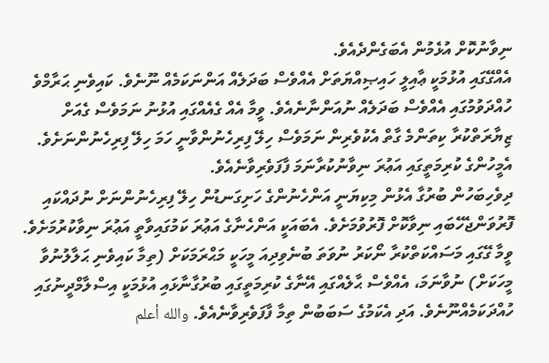ނިވާނުކޮށް އުޅެމުން އެބަގެންދެއެވެ.
އެއްގޭގައި އުޅުމަކީ ޢާއިލީ ހައިޞިއްޔަތަށް އެއްވެސް ބަދަލެއް އަންނަކަމެއް ނޫނެވެ. ކައިވެނި ޙަރާމްވެ ހުއްދަވުމުގައި އެއްވެސް ބަދަލެއް ނުއަންނާނެއެވެ. ވީމާ އެއް ގެއެއްގައި އުޅުނު ނަމަވެސް ގެއަށް ޒިޔާރަތްކުރާ ކިތަންމެ ގާތް އެކުވެރިން ނަމަވެސް ހިލޭ ފިރިހެނުންވާނީ ހަމަ ހިލޭ ފިރިހެނުންނަށެވެ. އެމީހުންގެ ކުރިމަތީގައި އަޢުރަ ނިވާނުކުރާނަމަ ފާފަވެރިވާނެއެވެ.
ދިވެހިބަހުން ބުރުގާ އެޅުން މިކިޔަނީ އަންހެނުންގެ ހަށިގަނޑުން ހިލޭ ފިރިހެނުންނަށް ނުދައްކައި ފޮރުވަންޖެހޭބައި ނިވާކޮށް ފޮރުވުމަށެވެ. އެބައަކީ އަންހެނާގެ އަޢުރަ ކަމުގައިވާތީ އަޢުރަ ނިވާކުރުމަށެވެ.
ވީމާ ގޭގައި މަސައްކަތްކުރާ ނޯކަރު ނުވަތަ ބުނެވިދިއަ މީހަކީ މަޙްރަމަކަށް (ތިމާ ކައިވެނި ޙަލާލުނުވާ މީހަކަށް) ނުވާނަމަ، އެއްވެސް ޙާލެއްގައި އޭނާގެ ކުރިމަތީގައި ބުރުގާނާޅައި އުޅުމަކީ އިސްލާމްދީނުގައި ހުއްދަކަމެއްނޫނެވެ. އަދި އެކަމުގެ ސަބަބުން ތިމާ ފާފަވެރިވާނެއެވެ. والله أعلم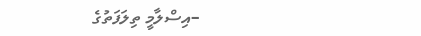–އިސްލާމީ ތިލަފަތުގެ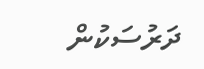ދަރުސަކުން